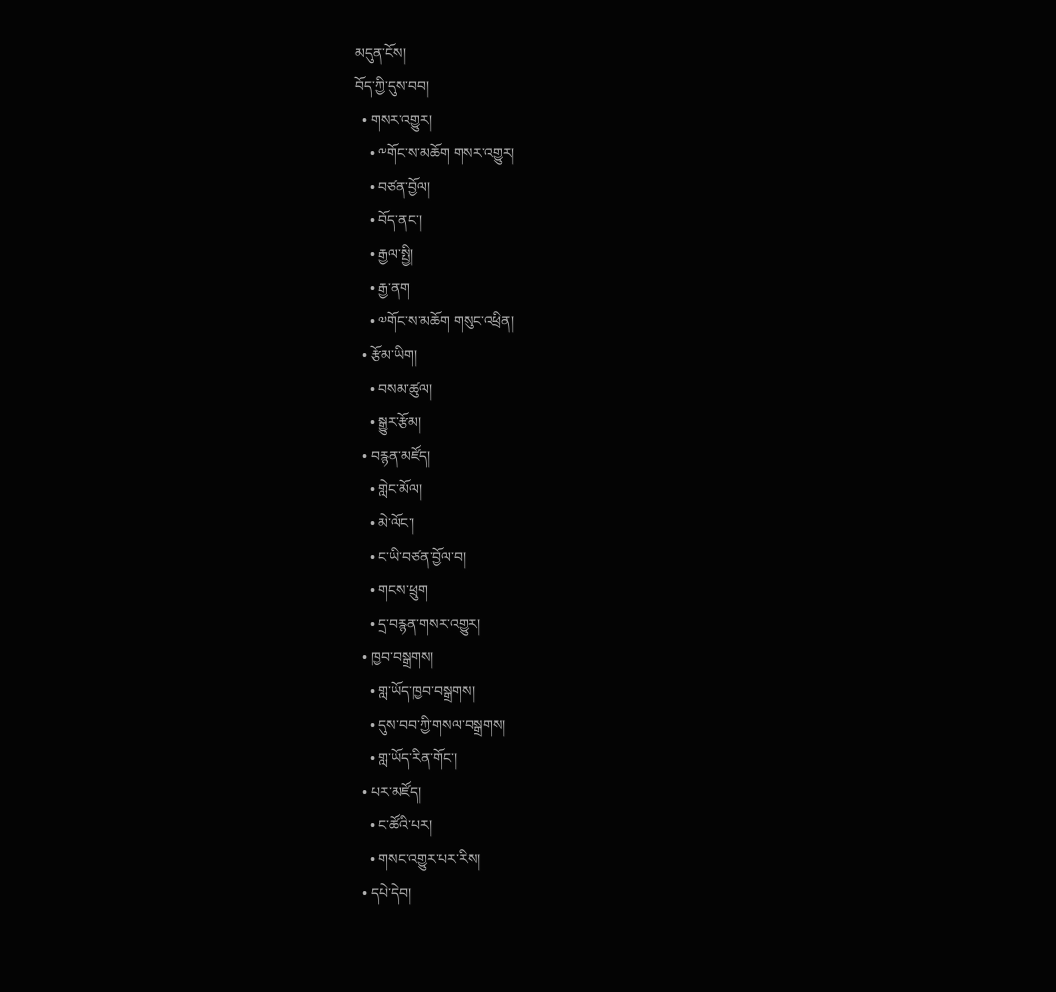མདུན་ངོས།
བོད་ཀྱི་དུས་བབ།
  • གསར་འགྱུར།
    • ༸གོང་ས་མཆོག གསར་འགྱུར།
    • བཙན་བྱོལ།
    • བོད་ནང་།
    • རྒྱལ་སྤྱི།
    • རྒྱ་ནག
    • ༧གོང་ས་མཆོག གསུང་འཕྲིན།
  • རྩོམ་ཡིག།
    • བསམ་ཚུལ།
    • སྒྱུར་རྩོམ།
  • བརྙན་མཛོད།
    • གླེང་མོལ།
    • མེ་ལོང་།
    • ང་ཡི་བཙན་བྱོལ་བ།
    • གངས་ཕྲུག
    • དྲ་བརྙན་གསར་འགྱུར།
  • ཁྱབ་བསྒྲགས།
    • གླ་ཡོད་ཁྱབ་བསྒྲགས།
    • དུས་བབ་ཀྱི་གསལ་བསྒྲགས།
    • གླ་ཡོད་རིན་གོང་།
  • པར་མཛོད།
    • ང་ཚོའི་པར།
    • གསང་འགྱུར་པར་རིས།
  • དཔེ་དེབ།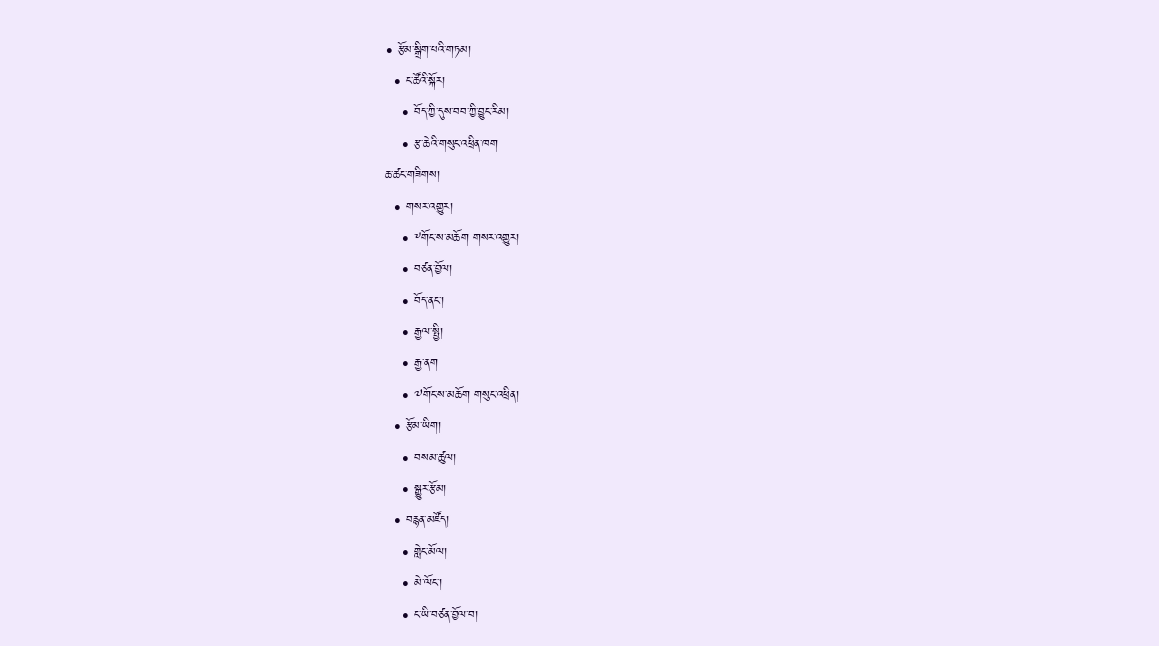• རྩོམ་སྒྲིག་པའི་གཏམ།
  • ང་ཚོའི་སྐོར།
    • བོད་ཀྱི་དུས་བབ་ཀྱི་བྱུང་རིམ།
    • རྩ་ཆེའི་གསུང་འཕྲིན་ཁག
ཆ་ཚང་གཟིགས།
  • གསར་འགྱུར།
    • ༸གོང་ས་མཆོག གསར་འགྱུར།
    • བཙན་བྱོལ།
    • བོད་ནང་།
    • རྒྱལ་སྤྱི།
    • རྒྱ་ནག
    • ༧གོང་ས་མཆོག གསུང་འཕྲིན།
  • རྩོམ་ཡིག།
    • བསམ་ཚུལ།
    • སྒྱུར་རྩོམ།
  • བརྙན་མཛོད།
    • གླེང་མོལ།
    • མེ་ལོང་།
    • ང་ཡི་བཙན་བྱོལ་བ།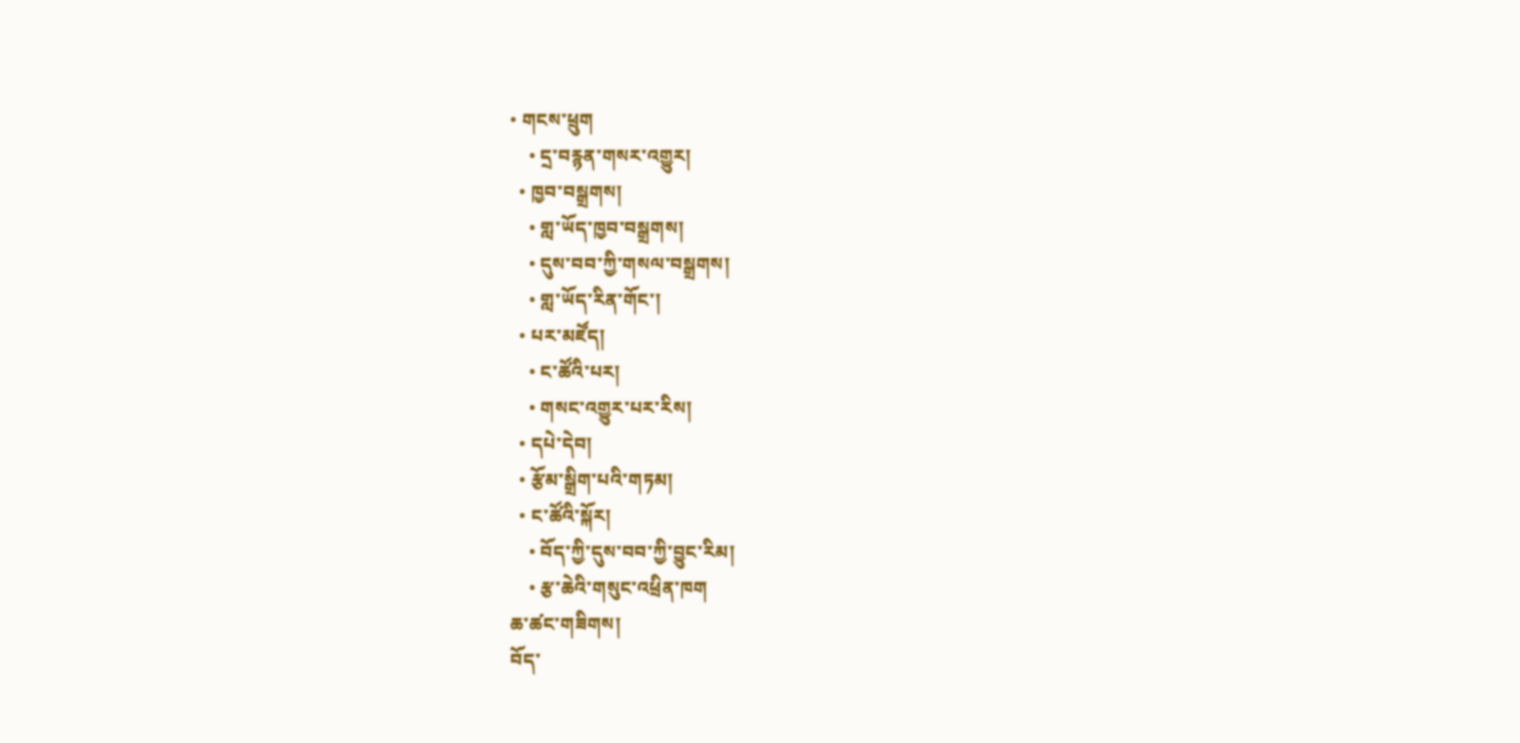• གངས་ཕྲུག
    • དྲ་བརྙན་གསར་འགྱུར།
  • ཁྱབ་བསྒྲགས།
    • གླ་ཡོད་ཁྱབ་བསྒྲགས།
    • དུས་བབ་ཀྱི་གསལ་བསྒྲགས།
    • གླ་ཡོད་རིན་གོང་།
  • པར་མཛོད།
    • ང་ཚོའི་པར།
    • གསང་འགྱུར་པར་རིས།
  • དཔེ་དེབ།
  • རྩོམ་སྒྲིག་པའི་གཏམ།
  • ང་ཚོའི་སྐོར།
    • བོད་ཀྱི་དུས་བབ་ཀྱི་བྱུང་རིམ།
    • རྩ་ཆེའི་གསུང་འཕྲིན་ཁག
ཆ་ཚང་གཟིགས།
བོད་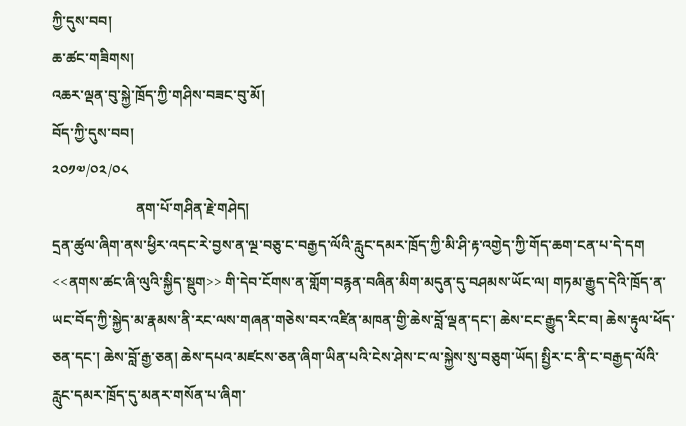ཀྱི་དུས་བབ།
ཆ་ཚང་གཟིགས།
འཆར་ལྡན་བུ་སྐྱེ་ཁྲོད་ཀྱི་གཤིས་བཟང་བུ་མོ།
བོད་ཀྱི་དུས་བབ།
༢༠༡༧/༠༢/༠༨
                       ནག་པོ་གཤིན་རྗེ་གཤེད།
དྲན་ཚུལ་ཞིག་ནས་ཕྱིར་འདང་རེ་བྱས་ན་ལྔ་བཅུ་ང་བརྒྱད་ལོའི་རླུང་དམར་ཁྲོད་ཀྱི་མི་ཤི་རྟ་འགྱེད་ཀྱི་གོད་ཆག་ངན་པ་དེ་དག <<ནགས་ཚང་ཞི་ལུའི་སྐྱིད་སྡུག>> གི་དེབ་ངོགས་ན་གློག་བརྙན་བཞིན་མིག་མདུན་དུ་བཤམས་ཡོང་ལ། གཏམ་རྒྱུད་དེའི་ཁྲོད་ན་ཡང་བོད་ཀྱི་སྐྱེད་མ་རྣམས་ནི་རང་ལས་གཞན་གཅེས་བར་འཛིན་མཁན་གྱི་ཆེས་བློ་ལྡན་དང་། ཆེས་ངང་རྒྱུད་རིང་བ། ཆེས་རྟུལ་ཕོད་ཅན་དང་། ཆེས་བློ་རྒྱ་ཅན། ཆེས་དཔའ་མཛངས་ཅན་ཞིག་ཡིན་པའི་ངེས་ཤེས་ང་ལ་སྐྱེས་སུ་བཅུག་ཡོད། སྤྱིར་ང་ནི་ང་བརྒྱད་ལོའི་རླུང་དམར་ཁྲོད་དུ་མནར་གསོན་པ་ཞིག་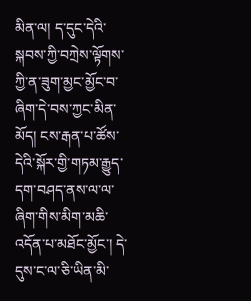མིན་ལ། ད་དུང་དེའི་སྐབས་ཀྱི་བཀྲེས་ལྟོགས་ཀྱི་ན་ཟུག་མྱང་མྱོང་བ་ཞིག་དེ་བས་ཀྱང་མིན་མོད། ངས་རྒན་པ་ཚོས་དེའི་སྐོར་གྱི་གཏམ་རྒྱུད་དག་བཤད་ནས་ལ་ལ་ཞིག་གིས་མིག་མཆི་འདོན་པ་མཐོང་མྱོང་། དེ་དུས་ང་ལ་ཅི་ཡིན་མི་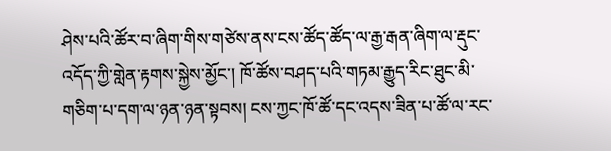ཤེས་པའི་ཚོར་བ་ཞིག་གིས་གཙེས་ནས་ངས་ཚོད་ཚོད་ལ་རྒྱ་རྒན་ཞིག་ལ་རྡུང་འདོད་ཀྱི་གླེན་རྟགས་སྐྱེས་མྱོང་། ཁོ་ཚོས་བཤད་པའི་གཏམ་རྒྱུད་རིང་ཐུང་མི་གཅིག་པ་དག་ལ་ཉན་ཉན་སྟབས། ངས་ཀྱང་ཁོ་ཚོ་དང་འདས་ཟིན་པ་ཚོ་ལ་རང་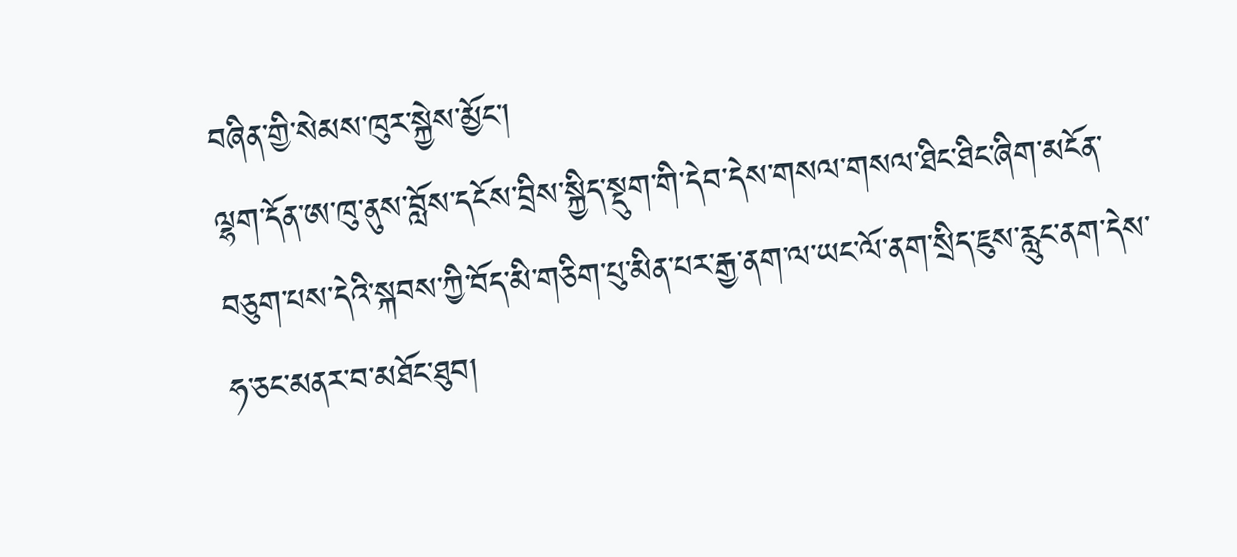བཞིན་གྱི་སེམས་ཁུར་སྐྱེས་མྱོང་།
ལྷག་དོན་ཨ་ཁུ་ནུས་བློས་དངོས་བྲིས་སྐྱིད་སྡུག་གི་དེབ་དེས་གསལ་གསལ་ཐིང་ཐིང་ཞིག་མངོན་བཅུག་པས་དེའི་སྐབས་ཀྱི་བོད་མི་གཅིག་པུ་མིན་པར་རྒྱ་ནག་ལ་ཡང་ལོ་ནག་སྲིད་ཇུས་རླུང་ནག་དེས་ཧ་ཅང་མནར་བ་མཐོང་ཐུབ།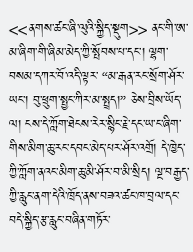<<ནགས་ཚང་ཞི་ལུའི་སྐྱིད་སྡུག>> ནང་གི་ཨ་མ་ཞིག་གི་ཞིམ་མེད་ཀྱི་སྤོབས་པ་དང་། ལྷག་བསམ་དཀར་བོ་འདི་ལྟར་ “མ་རྒན་རང་སྲོག་ཤོར་ཡང་། བུ་ཕྲུག་སྤྱང་ཀིར་མ་སྤྲད།” ཅེས་བྲིས་ཡོད་ལ། ངས་དེ་ཀློག་ཐེངས་རེར་སྙིང་རྗེ་དང་ཡ་ང་ཞིག་གིས་མིག་ཆུ་རང་དབང་མེད་པར་ཤོར་འགྲོ། དེ་ཁྱེད་ཀྱི་ཀློག་ནའང་མིག་ཆུ་མི་ཤོར་བ་མི་སྲིད། ལྔ་བརྒྱད་ཀྱི་རླུང་ནག་དེའི་ཁྲོད་ནས་བཟའ་ཚང་ཁ་བྲལ་དང་བདེ་སྐྱིད་རྩ་རླུང་བཞིན་གཏོར་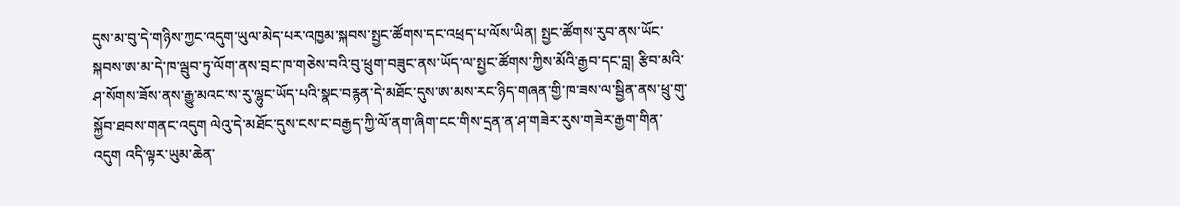དུས་མ་བུ་དེ་གཉིས་ཀྱང་འདུག་ཡུལ་མེད་པར་འཁྱམ་སྐབས་སྤྱང་ཚོགས་དང་འཕྲད་པ་ལོས་ཡིན། སྤྱང་ཚོགས་རུབ་ནས་ཡོང་སྐབས་ཨ་མ་དེ་ཁ་ལྦུབ་ཏུ་ལོག་ནས་བྲང་ཁ་གཅེས་བའི་བུ་ཕྲུག་བཟུང་ནས་ཡོད་ལ་སྤྱང་ཚོགས་ཀྱིས་མོའི་རྒྱབ་དང་བླ། རྩིབ་མའི་ཤ་སོགས་ཟོས་ནས་རྒྱུ་མའང་ས་རུ་ལྷུང་ཡོད་པའི་སྣང་བརྙན་དེ་མཐོང་དུས་ཨ་མས་རང་ཉིད་གཞན་གྱི་ཁ་ཟས་ལ་སྦྱིན་ནས་ཕྲུ་གུ་སྐྱོབ་ཐབས་གནང་འདུག ལེའུ་དེ་མཐོང་དུས་ངས་ང་བརྒྱད་ཀྱི་ལོ་ནག་ཞིག་ངང་གིས་དྲན་ན་ཤ་གཟེར་རུས་གཟེར་རྒྱག་གིན་འདུག འདི་ལྟར་ཡུམ་ཆེན་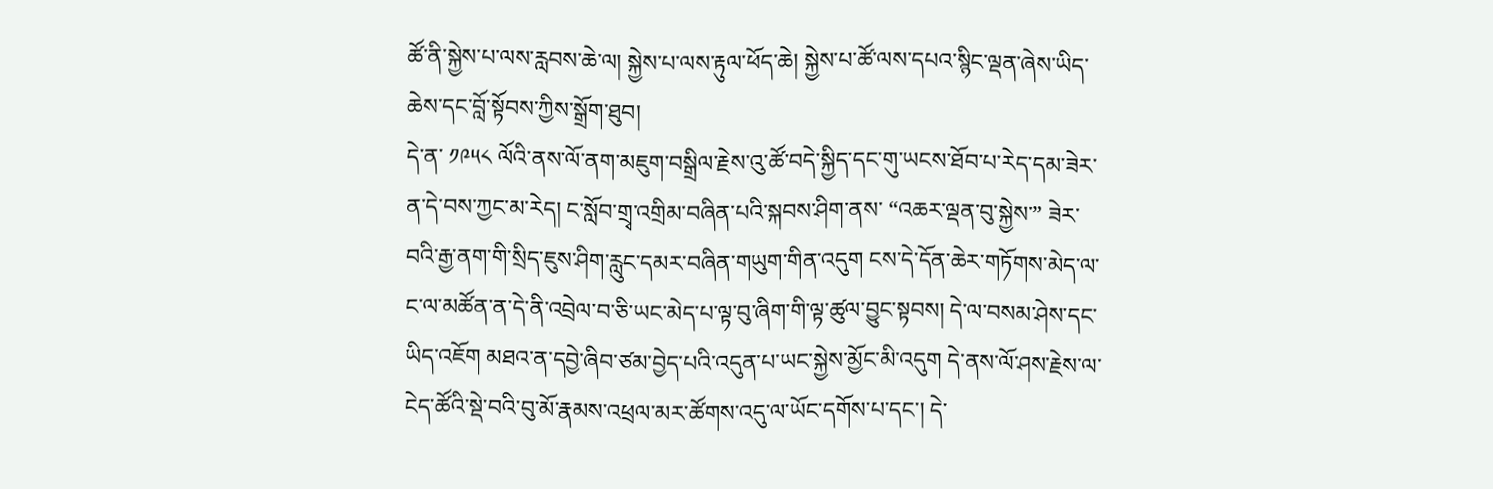ཚོ་ནི་སྐྱེས་པ་ལས་རླབས་ཆེ་ལ། སྐྱེས་པ་ལས་རྟུལ་ཕོད་ཆེ། སྐྱེས་པ་ཚོ་ལས་དཔའ་སྙིང་ལྡན་ཞེས་ཡིད་ཆེས་དང་བློ་སྟོབས་ཀྱིས་སྒྲོག་ཐུབ།
དེ་ན་ ༡༩༥༨ ལོའི་ནས་ལོ་ནག་མཇུག་བསྒྲིལ་རྗེས་འུ་ཚོ་བདེ་སྐྱིད་དང་གུ་ཡངས་ཐོབ་པ་རེད་དམ་ཟེར་ན་དེ་བས་ཀྱང་མ་རེད། ང་སློབ་གྲྭ་འགྲིམ་བཞིན་པའི་སྐབས་ཤིག་ནས་ “འཆར་ལྡན་བུ་སྐྱེས་” ཟེར་བའི་རྒྱ་ནག་གི་སྲིད་ཇུས་ཤིག་རླུང་དམར་བཞིན་གཡུག་གིན་འདུག ངས་དེ་དོན་ཆེར་གཏོགས་མེད་ལ་ང་ལ་མཚོན་ན་དེ་ནི་འབྲེལ་བ་ཅི་ཡང་མེད་པ་ལྟ་བུ་ཞིག་གི་ལྟ་ཚུལ་བྱུང་སྟབས། དེ་ལ་བསམ་ཤེས་དང་ཡིད་འཇོག མཐའ་ན་དབྱེ་ཞིབ་ཙམ་བྱེད་པའི་འདུན་པ་ཡང་སྐྱེས་མྱོང་མི་འདུག དེ་ནས་ལོ་ཤས་རྗེས་ལ་ངེད་ཚོའི་སྡེ་བའི་བུ་མོ་རྣམས་འཕྲལ་མར་ཚོགས་འདུ་ལ་ཡོང་དགོས་པ་དང་། དེ་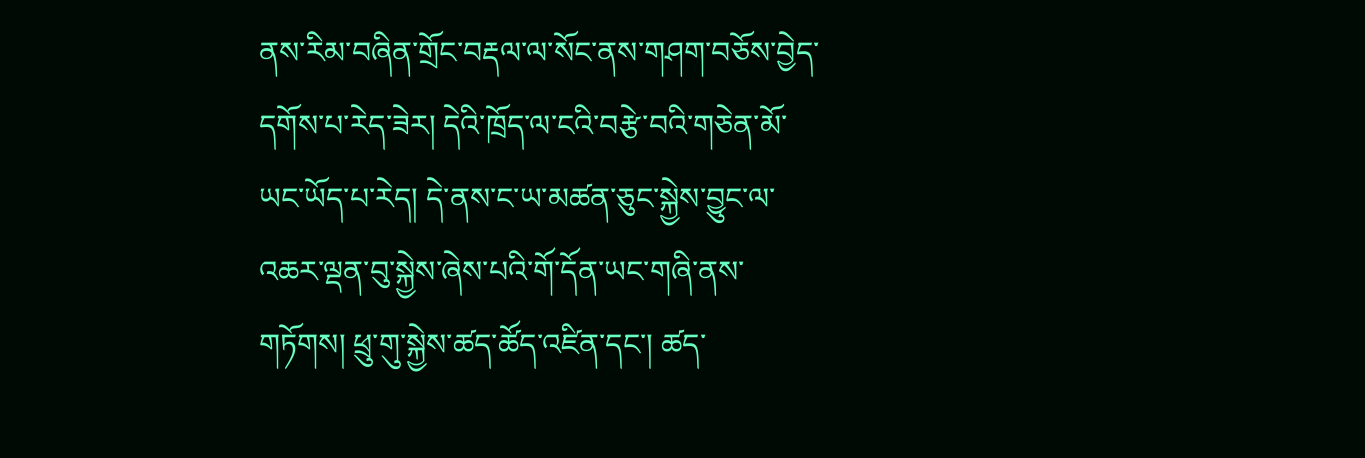ནས་རིམ་བཞིན་གྲོང་བརྡལ་ལ་སོང་ནས་གཤག་བཅོས་བྱེད་དགོས་པ་རེད་ཟེར། དེའི་ཁྲོད་ལ་ངའི་བརྩེ་བའི་གཅེན་མོ་ཡང་ཡོད་པ་རེད། དེ་ནས་ང་ཡ་མཚན་ཅུང་སྐྱེས་བྱུང་ལ་འཆར་ལྡན་བུ་སྐྱེས་ཞེས་པའི་གོ་དོན་ཡང་གཞི་ནས་གཏོགས། ཕྲུ་གུ་སྐྱེས་ཚད་ཚོད་འཛིན་དང་། ཚད་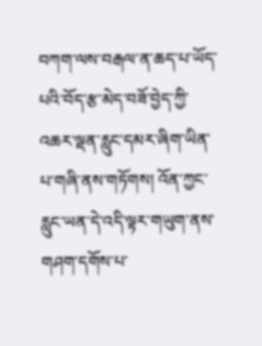བཀག་ལས་བརྒལ་ན་ཆད་པ་ཡོད་པའི་བོད་རྩ་མེད་བཟོ་བྱེད་ཀྱི་འཆར་ལྡན་རླུང་དམར་ཞིག་ཡིན་པ་གཞི་ནས་གཏོགས། འོན་ཀྱང་རླུང་ཡན་དེ་འདི་ལྟར་གཡུག་ནས་གཤག་དགོས་པ་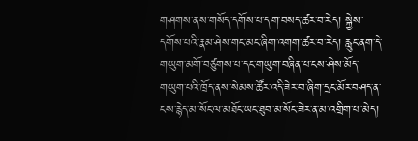གཤགས་ནས་གསོད་དགོས་པ་དག་བསད་ཚར་བ་རེད། སྐྱེས་དགོས་པའི་རྣམ་ཤེས་གང་མང་ཞིག་འགག་ཚར་བ་རེད། རླུང་ནག་དེ་གཡུག་མགོ་བཙུགས་པ་དང་གཡུག་བཞིན་པ་ངས་ཤེས་མོད་གཡུག་པའི་ཁྲོད་ནས་སེམས་ཚོར་འདི་ཟེར་བ་ཞིག་དྲང་མོར་བཤད་ན་ངས་རྙེད་མ་སོང་ལ་མཐོང་ཡང་ཐུབ་མ་སོང་ཟེར་ན་མ་འགྲིག་པ་མེད།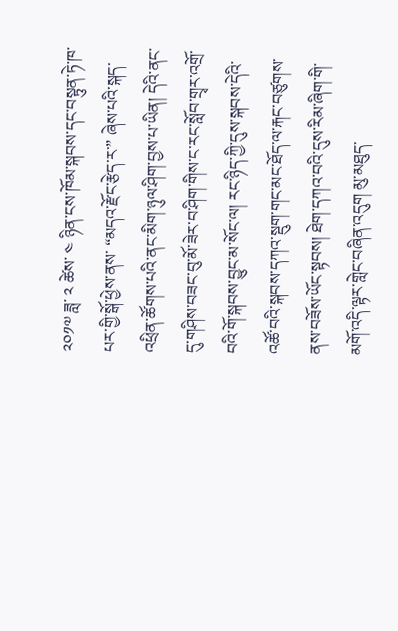༢༠༡༧ ཟླ་ ༢ ཚེས་ ༤ ཉིན་ངས་ཁོམ་སྐབས་དང་བསྟུན་ཏེ་ཁ་པར་གྱི་སྒོ་ཕྱེས་ནས་ “མདའ་རྫོང་རྩེད་ར་” ཞེས་པའི་སྐད་འཕྲིན་ཚོགས་པའི་ནང་མིག་ཉུལ་ཤིག་བྱས་པ་ཡིན། དེའི་ནང་དུ་གཤིས་བཟང་བུ་མོ་ཟེར་བ་ཤིག་གིས་ང་རང་སློབ་གྲྭར་འགྲོ་བའི་གོ་སྐབས་བྱུང་མ་སོང་ལ། རང་ཉིད་ཀྱི་དུས་སྐབས་དེའི་འཚོ་བའི་སྐབས་དཀའ་སྡུག་གང་མང་ཐོད་ལ་རྐང་བཙུགས་ནས་བཟོས་ཡོང་སྟབས། ཐེག་དཀའ་བའི་དུས་རིམ་ཞིག་གི་མགོ་འདི་ལྟར་གླེང་བཞིན་འདུག མུ་མཐུད་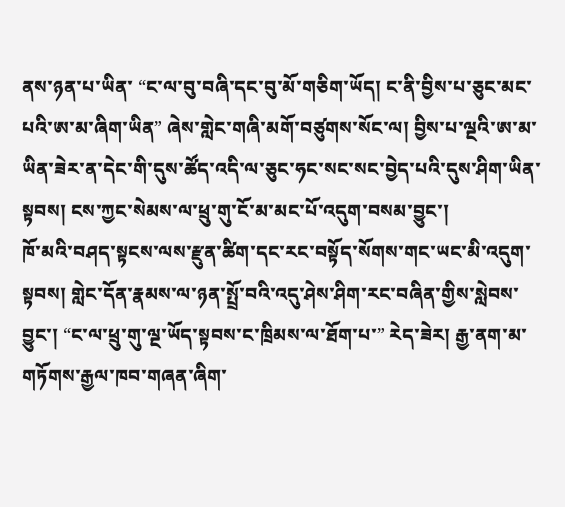ནས་ཉན་པ་ཡིན་ “ང་ལ་བུ་བཞི་དང་བུ་མོ་གཅིག་ཡོད། ང་ནི་བྱིས་པ་ཅུང་མང་པའི་ཨ་མ་ཞིག་ཡིན” ཞེས་གླེང་གཞི་མགོ་བཙུགས་སོང་ལ། བྱིས་པ་ལྔའི་ཨ་མ་ཡིན་ཟེར་ན་དེང་གི་དུས་ཚོད་འདི་ལ་ཅུང་ཧང་སང་སང་བྱེད་པའི་དུས་ཤིག་ཡིན་སྟབས། ངས་ཀྱང་སེམས་ལ་ཕྲུ་གུ་ངོ་མ་མང་པོ་འདུག་བསམ་བྱུང་།
ཁོ་མའི་བཤད་སྟངས་ལས་རྫུན་ཚིག་དང་རང་བསྟོད་སོགས་གང་ཡང་མི་འདུག་སྟབས། གླེང་དོན་རྣམས་ལ་ཉན་སྤྲོ་བའི་འདུ་ཤེས་ཤིག་རང་བཞིན་གྱིས་སླེབས་བྱུང་། “ང་ལ་ཕྲུ་གུ་ལྔ་ཡོད་སྟབས་ང་ཁྲིམས་ལ་ཐོག་པ་” རེད་ཟེར། རྒྱ་ནག་མ་གཏོགས་རྒྱལ་ཁབ་གཞན་ཞིག་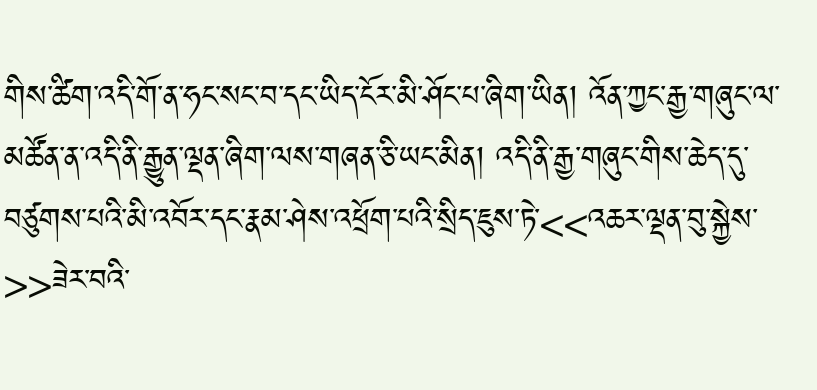གིས་ཚིག་འདི་གོ་ན་ཧང་སང་བ་དང་ཡིད་ངོར་མི་ཤོང་པ་ཞིག་ཡིན། འོན་ཀྱང་རྒྱ་གཞུང་ལ་མཚོན་ན་འདི་ནི་རྒྱུན་ལྡན་ཞིག་ལས་གཞན་ཅི་ཡང་མིན། འདི་ནི་རྒྱ་གཞུང་གིས་ཆེད་དུ་བཙུགས་པའི་མི་འབོར་དང་རྣམ་ཤེས་འཕྲོག་པའི་སྲིད་ཇུས་ཏེ་<<འཆར་ལྡན་བུ་སྐྱེས་>>ཟེར་བའི་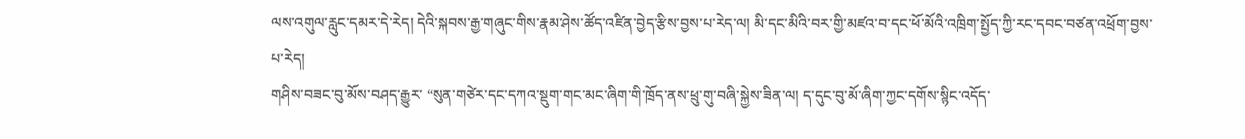ལས་འགུལ་རླུང་དམར་དེ་རེད། དེའི་སྐབས་རྒྱ་གཞུང་གིས་རྣམ་ཤེས་ཚོད་འཛིན་བྱེད་རྩིས་བྱས་པ་རེད་ལ། མི་དང་མིའི་བར་གྱི་མཛའ་བ་དང་ཕོ་མོའི་འཁྲིག་སྤྱོད་ཀྱི་རང་དབང་བཙན་འཕྲོག་བྱས་པ་རེད།
གཤིས་བཟང་བུ་མོས་བཤད་རྒྱུར་ “སུན་གཙེར་དང་དཀའ་སྡུག་གང་མང་ཞིག་གི་ཁྲོད་ནས་ཕྲུ་གུ་བཞི་སྐྱེས་ཟིན་ལ། ད་དུང་བུ་མོ་ཞིག་ཀྱང་དགོས་སྙིང་འདོད་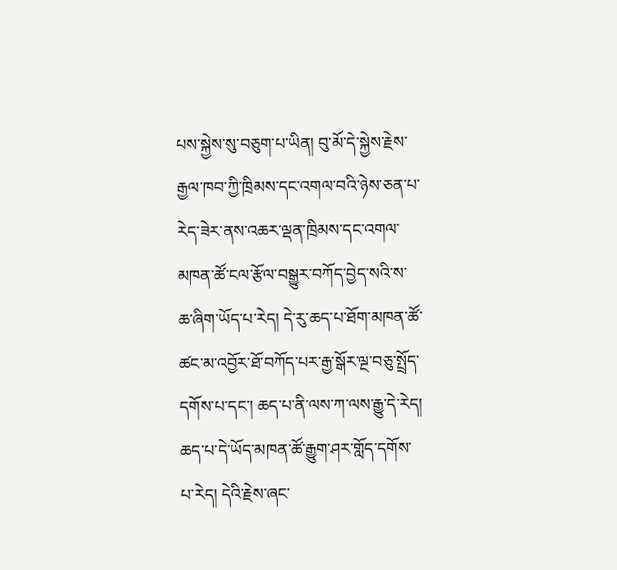པས་སྐྱེས་སུ་བཅུག་པ་ཡིན། བུ་མོ་དེ་སྐྱེས་རྗེས་རྒྱལ་ཁབ་ཀྱི་ཁྲིམས་དང་འགལ་བའི་ཉེས་ཅན་པ་རེད་ཟེར་ནས་འཆར་ལྡན་ཁྲིམས་དང་འགལ་མཁན་ཚོ་ངལ་རྩོལ་བསྒྱུར་བཀོད་བྱེད་སའི་ས་ཆ་ཞིག་ཡོད་པ་རེད། དེ་རུ་ཆད་པ་ཐོག་མཁན་ཚོ་ཚང་མ་འབྱོར་ཐོ་བཀོད་པར་རྒྱ་སྒོར་ལྔ་བཅུ་སྤྲོད་དགོས་པ་དང་། ཆད་པ་ནི་ལས་ཀ་ལས་རྒྱུ་དེ་རེད། ཆད་པ་དེ་ཡོད་མཁན་ཚོ་རྒྱུག་ཤར་གློད་དགོས་པ་རེད། དེའི་རྗེས་ཞང་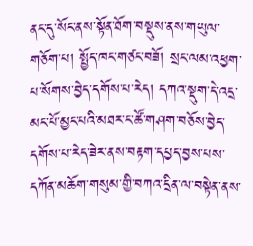ནང་དུ་སོང་ནས་སྟོན་ཐོག་བསྡུས་ནས་གཡུལ་གཅོག་པ། སྤྱོད་ཁང་གཙང་བཟོ། སྲང་ལམ་འཕྱག་པ་སོགས་བྱེད་དགོས་པ་རེད། དཀའ་སྡུག་དེ་འདྲ་མང་པོ་མྱང་པའི་མཐར་ང་ཚོ་གཤག་བཅོས་བྱེད་དགོས་པ་རེད་ཟེར་ནས་བརྟག་དཔྱད་བྱས་པས་དཀོན་མཆོག་གསུམ་གྱི་བཀའ་དྲིན་ལ་བསྟེན་ནས་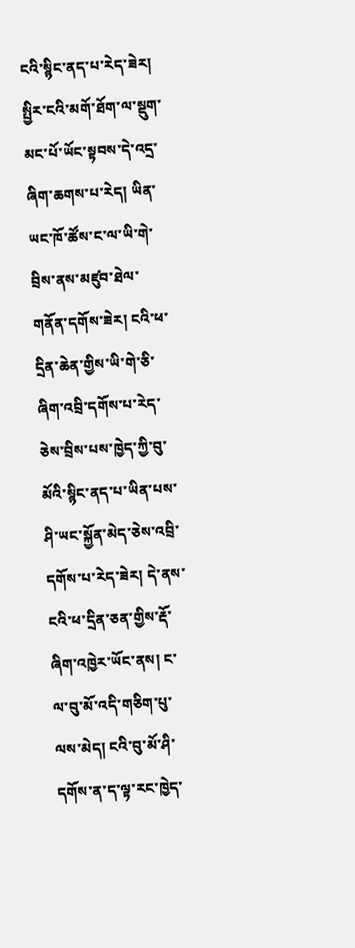ངའི་སྙིང་ནད་པ་རེད་ཟེར།
སྤྱིར་ངའི་མགོ་ཐོག་ལ་སྡུག་མང་པོ་ཡོང་སྟབས་དེ་འདྲ་ཞིག་ཆགས་པ་རེད། ཡིན་ཡང་ཁོ་ཚོས་ང་ལ་ཡི་གེ་བྲིས་ནས་མཛུབ་ཐེལ་གནོན་དགོས་ཟེར། ངའི་ཕ་དྲིན་ཆེན་གྱིས་ཡི་གེ་ཅི་ཞིག་འབྲི་དགོས་པ་རེད་ཅེས་བྲིས་པས་ཁྱེད་ཀྱི་བུ་མོའི་སྙིང་ནད་པ་ཡིན་པས་ཤི་ཡང་སྐྱོན་མེད་ཅེས་འབྲི་དགོས་པ་རེད་ཟེར། དེ་ནས་ངའི་ཕ་དྲིན་ཅན་གྱིས་རྡོ་ཞིག་འཁྱེར་ཡོང་ནས། ང་ལ་བུ་མོ་འདི་གཅིག་པུ་ལས་མེད། ངའི་བུ་མོ་ཤི་དགོས་ན་ད་ལྟ་རང་ཁྱེད་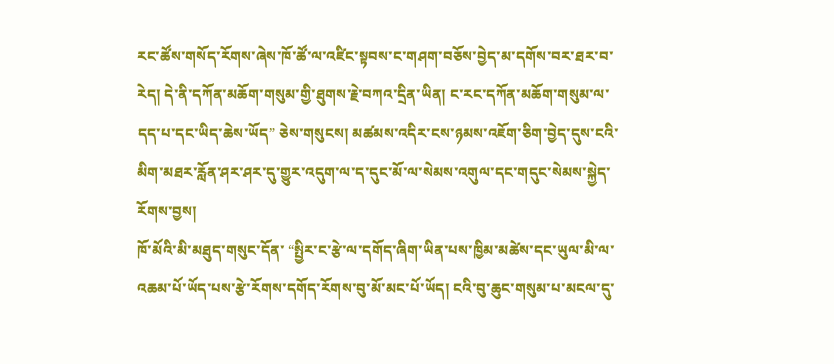རང་ཚོས་གསོད་རོགས་ཞེས་ཁོ་ཚོ་ལ་འཛིང་སྟབས་ང་གཤག་བཅོས་བྱེད་མ་དགོས་བར་ཐར་བ་རེད། དེ་ནི་དཀོན་མཆོག་གསུམ་གྱི་ཐུགས་རྗེ་བཀའ་དྲིན་ཡིན། ང་རང་དཀོན་མཆོག་གསུམ་ལ་དད་པ་དང་ཡིད་ཆེས་ཡོད” ཅེས་གསུངས། མཚམས་འདིར་ངས་ཉམས་འཇོག་ཅིག་བྱེད་དུས་ངའི་མིག་མཐར་རློན་ཤར་ཤར་དུ་གྱུར་འདུག་ལ་ད་དུང་མོ་ལ་སེམས་འགུལ་དང་གདུང་སེམས་སྐྱེད་རོགས་བྱས།
ཁོ་མོའི་མི་མཐུད་གསུང་དོན་ “སྤྱིར་ང་རྩེ་ལ་དགོད་ཞིག་ཡིན་པས་ཁྱིམ་མཚེས་དང་ཡུལ་མི་ལ་འཆམ་པོ་ཡོད་པས་རྩེ་རོགས་དགོད་རོགས་བུ་མོ་མང་པོ་ཡོད། ངའི་བུ་ཆུང་གསུམ་པ་མངལ་དུ་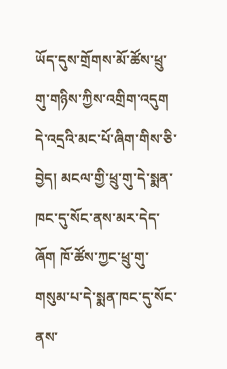ཡོད་དུས་གྲོགས་མོ་ཚོས་ཕྲུ་གུ་གཉིས་ཀྱིས་འགྲིག་འདུག དེ་འདྲའི་མང་པོ་ཞིག་གིས་ཅི་བྱེད། མངལ་གྱི་ཕྲུ་གུ་དེ་སྨན་ཁང་དུ་སོང་ནས་མར་དེད་ཞོག ཁོ་ཚོས་ཀྱང་ཕྲུ་གུ་གསུམ་པ་དེ་སྨན་ཁང་དུ་སོང་ནས་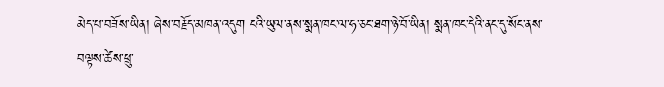མེད་པ་བཟོས་ཡིན། ཞེས་བརྗོད་མཁན་འདུག ངའི་ཡུལ་ནས་སྨན་ཁང་ལ་ཧ་ཅང་ཐག་ཉེ་བོ་ཡིན། སྨན་ཁང་དེའི་ནང་དུ་སོང་ནས་བལྟས་ཚེས་ཕྲུ་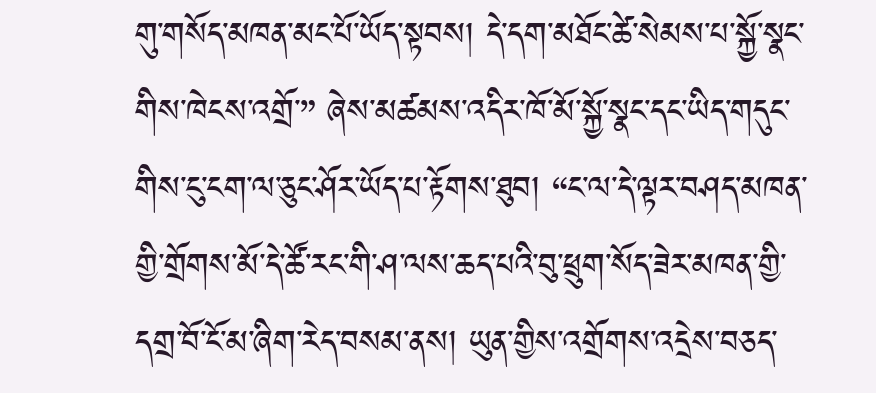གུ་གསོད་མཁན་མང་པོ་ཡོད་སྟབས། དེ་དག་མཐོང་ཚེ་སེམས་པ་སྐྱོ་སྣང་གིས་ཁེངས་འགྲོ་” ཞེས་མཚམས་འདིར་ཁོ་མོ་སྐྱོ་སྣང་དང་ཡིད་གདུང་གིས་ངུ་ངག་ལ་ཅུང་ཤོར་ཡོད་པ་རྟོགས་ཐུབ། “ང་ལ་དེ་ལྟར་བཤད་མཁན་གྱི་གྲོགས་མོ་དེ་ཚོ་རང་གི་ཤ་ལས་ཆད་པའི་བུ་ཕྲུག་སོད་ཟེར་མཁན་གྱི་དགྲ་བོ་ངོ་མ་ཞིག་རེད་བསམ་ནས། ཡུན་གྱིས་འགྲོགས་འདྲེས་བཅད་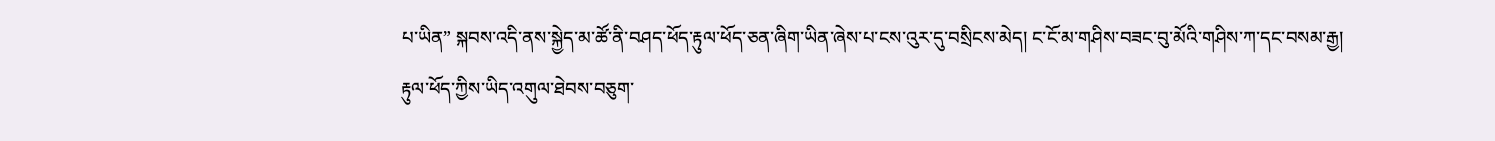པ་ཡིན” སྐབས་འདི་ནས་སྐྱེད་མ་ཚོ་ནི་བཤད་ཕོད་རྟུལ་ཕོད་ཅན་ཞིག་ཡིན་ཞེས་པ་ངས་འུར་དུ་བསྲིངས་མེད། ང་ངོ་མ་གཤིས་བཟང་བུ་མོའི་གཤིས་ཀ་དང་བསམ་རྒྱ། རྟུལ་ཕོད་ཀྱིས་ཡིད་འགུལ་ཐེབས་བཅུག་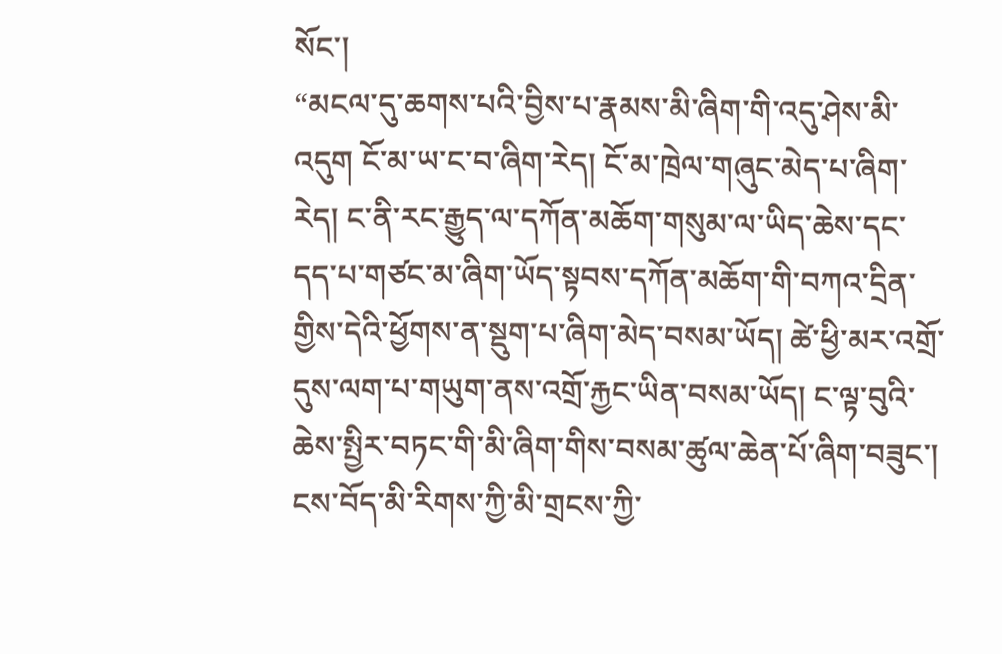སོང་།
“མངལ་དུ་ཆགས་པའི་བྱིས་པ་རྣམས་མི་ཞིག་གི་འདུ་ཤེས་མི་འདུག ངོ་མ་ཡ་ང་བ་ཞིག་རེད། ངོ་མ་ཁྲེལ་གཞུང་མེད་པ་ཞིག་རེད། ང་ནི་རང་རྒྱུད་ལ་དཀོན་མཆོག་གསུམ་ལ་ཡིད་ཆེས་དང་དད་པ་གཙང་མ་ཞིག་ཡོད་སྟབས་དཀོན་མཆོག་གི་བཀའ་དྲིན་གྱིས་དེའི་ཕྱོགས་ན་སྡུག་པ་ཞིག་མེད་བསམ་ཡོད། ཚེ་ཕྱི་མར་འགྲོ་དུས་ལག་པ་གཡུག་ནས་འགྲོ་རྐྱང་ཡིན་བསམ་ཡོད། ང་ལྟ་བུའི་ཆེས་སྤྱིར་བཏང་གི་མི་ཞིག་གིས་བསམ་ཚུལ་ཆེན་པོ་ཞིག་བཟུང་། ངས་བོད་མི་རིགས་ཀྱི་མི་གྲངས་ཀྱི་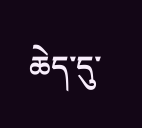ཆེད་དུ་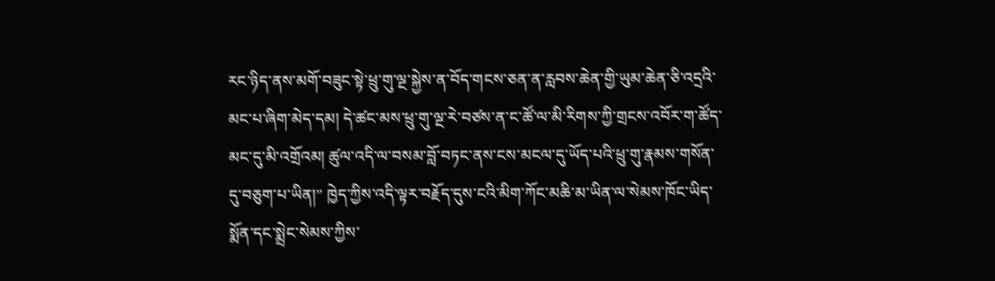རང་ཉིད་ནས་མགོ་བཟུང་སྟེ་ཕྲུ་གུ་ལྔ་སྐྱེས་ན་བོད་གངས་ཅན་ན་རླབས་ཆེན་གྱི་ཡུམ་ཆེན་ཅི་འདྲའི་མང་པ་ཞིག་མེད་དམ། དེ་ཚང་མས་ཕྲུ་གུ་ལྔ་རེ་བཙས་ན་ང་ཚོ་ལ་མི་རིགས་ཀྱི་གྲངས་འབོར་ག་ཚོད་མང་དུ་མི་འགྲོའམ། ཚུལ་འདི་ལ་བསམ་བློ་བཏང་ནས་ངས་མངལ་དུ་ཡོད་པའི་ཕྲུ་གུ་རྣམས་གསོན་དུ་བཅུག་པ་ཡིན།” ཁྱེད་ཀྱིས་འདི་ལྟར་བརྗོད་དུས་ངའི་མིག་ཀོང་མཆི་མ་ཡིན་ལ་སེམས་ཁོང་ཡིད་སྨོན་དང་སྨྲེང་སེམས་ཀྱིས་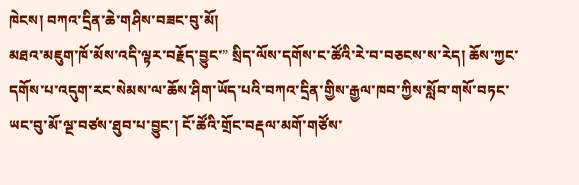ཁེངས། བཀའ་དྲིན་ཆེ་གཤིས་བཟང་བུ་མོ།
མཐའ་མཇུག་ཁོ་མོས་འདི་ལྟར་བརྗོད་བྱུང་” སྲིད་ལོས་དགོས་ང་ཚོའི་རེ་བ་བཅངས་ས་རེད། ཆོས་ཀྱང་དགོས་པ་འདུག་རང་སེམས་ལ་ཆོས་ཤིག་ཡོད་པའི་བཀའ་དྲིན་གྱིས་རྒྱལ་ཁབ་ཀྱིས་སློབ་གསོ་བཏང་ཡང་བུ་མོ་ལྔ་བཙས་ཐུབ་པ་བྱུང་། ངོ་ཚོའི་གྲོང་བརྡལ་མགོ་གཙོས་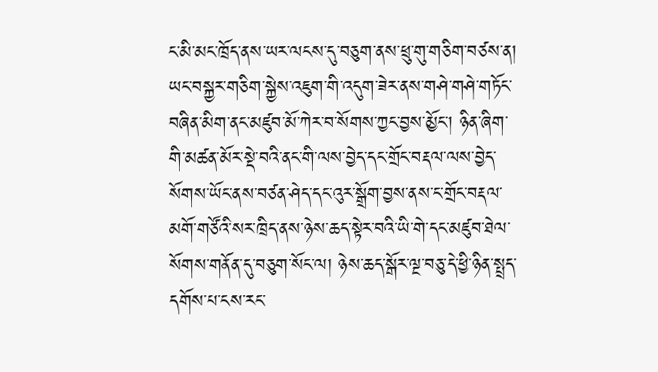ང་མི་མང་ཁྲོད་ནས་ཡར་ལངས་དུ་བཅུག་ནས་ཕྲུ་གུ་གཅིག་བཙས་ན། ཡང་བསྐྱར་གཅིག་སྐྱེས་འཇུག་གི་འདུག་ཟེར་ནས་གཤེ་གཤེ་གཏོང་བཞིན་མིག་ནང་མཛུབ་མོ་ཀེར་བ་སོགས་ཀྱང་བྱས་མྱོང་། ཉིན་ཞིག་གི་མཚན་མོར་སྡེ་བའི་ནང་གི་ལས་བྱེད་དང་གྲོང་བརྡལ་ལས་བྱེད་སོགས་ཡོང་ནས་བཙན་ཤེད་དང་འུར་སྒྲོག་བྱས་ནས་ང་གྲོང་བརྡལ་མགོ་གཙོའི་སར་ཁྲིད་ནས་ཉེས་ཆད་སྟེར་བའི་ཡི་གེ་དང་མཛུབ་ཐེལ་སོགས་གནོན་དུ་བཅུག་སོང་ལ། ཉེས་ཆད་སྒོར་ལྔ་བཅུ་དེ་ཕྱི་ཉིན་སྤྲད་དགོས་པ་ངས་རང་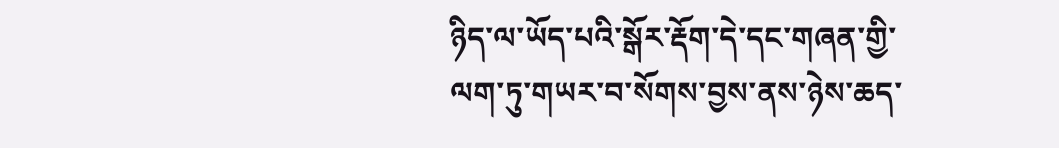ཉིད་ལ་ཡོད་པའི་སྒོར་རྡོག་དེ་དང་གཞན་གྱི་ལག་ཏུ་གཡར་བ་སོགས་བྱས་ནས་ཉེས་ཆད་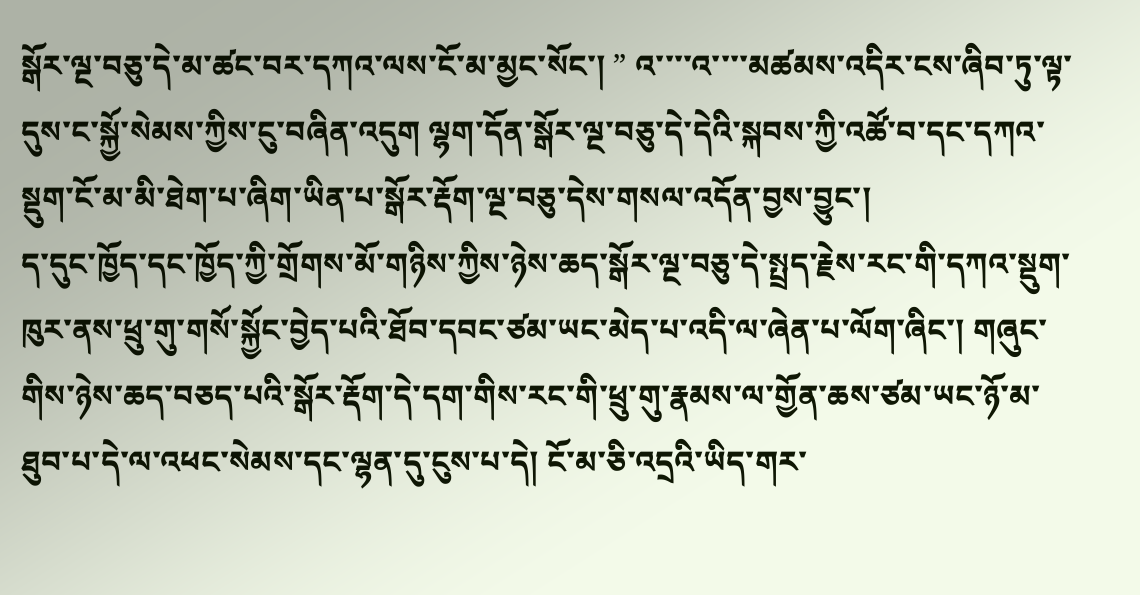སྒོར་ལྔ་བཅུ་དེ་མ་ཚང་བར་དཀའ་ལས་ངོ་མ་མྱང་སོང་། ” འ་་་་འ་་་་མཚམས་འདིར་ངས་ཞིབ་ཏུ་ལྟ་དུས་ང་སྐྱོ་སེམས་ཀྱིས་ངུ་བཞིན་འདུག ལྷག་དོན་སྒོར་ལྔ་བཅུ་དེ་དེའི་སྐབས་ཀྱི་འཚོ་བ་དང་དཀའ་སྡུག་ངོ་མ་མི་ཐེག་པ་ཞིག་ཡིན་པ་སྒོར་རྡོག་ལྔ་བཅུ་དེས་གསལ་འདོན་བྱས་བྱུང་།
ད་དུང་ཁྱོད་དང་ཁྱོད་ཀྱི་གྲོགས་མོ་གཉིས་ཀྱིས་ཉེས་ཆད་སྒོར་ལྔ་བཅུ་དེ་སྤྲད་རྗེས་རང་གི་དཀའ་སྡུག་ཁུར་ནས་ཕྲུ་གུ་གསོ་སྐྱོང་བྱེད་པའི་ཐོབ་དབང་ཙམ་ཡང་མེད་པ་འདི་ལ་ཞེན་པ་ལོག་ཞིང་། གཞུང་གིས་ཉེས་ཆད་བཅད་པའི་སྒོར་རྡོག་དེ་དག་གིས་རང་གི་ཕྲུ་གུ་རྣམས་ལ་གྱོན་ཆས་ཙམ་ཡང་ཉོ་མ་ཐུབ་པ་དེ་ལ་འཕང་སེམས་དང་ལྷན་དུ་ངུས་པ་དེ། ངོ་མ་ཅི་འདྲའི་ཡིད་གར་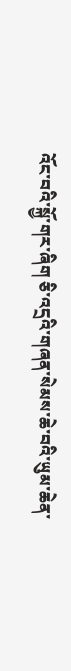འོང་བའི་སྐྱོ་གར་ཞིག ཅི་འདྲའི་གཞན་སེམས་ཆེ་བའི་ཡུམ་ཆེན་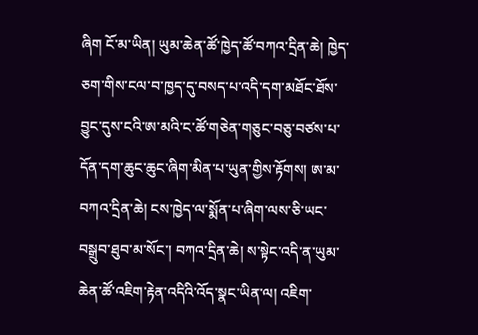ཞིག ངོ་མ་ཡིན། ཡུམ་ཆེན་ཚོ་ཁྱེད་ཚོ་བཀའ་དྲིན་ཆེ། ཁྱེད་ཅག་གིས་ངལ་བ་ཁྱད་དུ་བསད་པ་འདི་དག་མཐོང་ཐོས་བྱུང་དུས་ངའི་ཨ་མའི་ང་ཚོ་གཅེན་གཅུང་བཅུ་བཙས་པ་དོན་དག་ཆུང་ཆུང་ཞིག་མིན་པ་ཡུན་གྱིས་རྟོགས། ཨ་མ་བཀའ་དྲིན་ཆེ། ངས་ཁྱེད་ལ་སྨོན་པ་ཞིག་ལས་ཅི་ཡང་བསྒྲུབ་ཐུབ་མ་སོང་། བཀའ་དྲིན་ཆེ། ས་སྟེང་འདི་ན་ཡུམ་ཆེན་ཚོ་འཇིག་རྟེན་འདིའི་འོད་སྣང་ཡིན་ལ། འཇིག་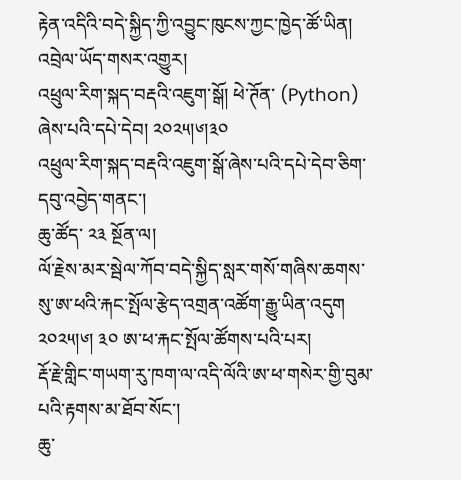རྟེན་འདིའི་བདེ་སྐྱིད་ཀྱི་འབྱུང་ཁུངས་ཀྱང་ཁྱེད་ཚོ་ཡིན།
འབྲེལ་ཡོད་གསར་འགྱུར།
འཕྲུལ་རིག་སྐད་བརྡའི་འཇུག་སྒོ། ཕེ་ཊོན་ (Python) ཞེས་པའི་དཔེ་དེབ། ༢༠༢༥།༦།༣༠
འཕྲུལ་རིག་སྐད་བརྡའི་འཇུག་སྒོ་ཞེས་པའི་དཔེ་དེབ་ཅིག་དབུ་འབྱེད་གནང་།
ཆུ་ཚོད་ ༢༣ སྔོན་ལ།
ལོ་རྗེས་མར་སྦེལ་ཀོབ་བདེ་སྐྱིད་སླར་གསོ་གཞིས་ཆགས་སུ་ཨ་ཕའི་རྐང་སྤོལ་རྩེད་འགྲན་འཚོག་རྒྱུ་ཡིན་འདུག ༢༠༢༥།༦། ༣༠ ཨ་ཕ་རྐང་སྤོལ་ཚོགས་པའི་པར།
རྡོ་རྗེ་གླིང་གཡག་རུ་ཁག་ལ་འདི་ལོའི་ཨ་ཕ་གསེར་གྱི་བུམ་པའི་རྟགས་མ་ཐོབ་སོང་།
ཆུ་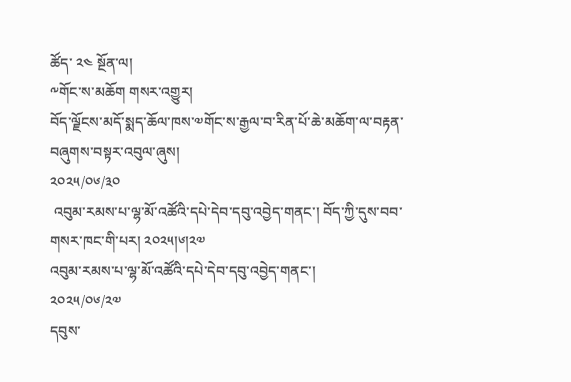ཚོད་ ༢༤ སྔོན་ལ།
༸གོང་ས་མཆོག གསར་འགྱུར།
བོད་ལྗོངས་མདོ་སྨད་ཆོལ་ཁས་༧གོང་ས་རྒྱལ་བ་རིན་པོ་ཆེ་མཆོག་ལ་བརྟན་བཞུགས་བསྟར་འབུལ་ཞུས།
༢༠༢༥/༠༦/༣༠
 འབུམ་རམས་པ་ལྷ་མོ་འཚོའི་དཔེ་དེབ་དབུ་འབྱེད་གནང་། བོད་ཀྱི་དུས་བབ་གསར་ཁང་གི་པར། ༢༠༢༥།༦།༢༧
འབུམ་རམས་པ་ལྷ་མོ་འཚོའི་དཔེ་དེབ་དབུ་འབྱེད་གནང་།
༢༠༢༥/༠༦/༢༧
དབུས་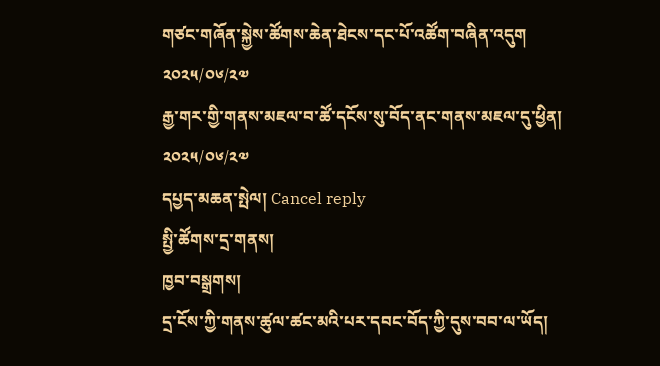གཙང་གཞོན་སྐྱེས་ཚོགས་ཆེན་ཐེངས་དང་པོ་འཚོག་བཞིན་འདུག
༢༠༢༥/༠༦/༢༧
རྒྱ་གར་གྱི་གནས་མཇལ་བ་ཚོ་དངོས་སུ་བོད་ནང་གནས་མཇལ་དུ་ཕྱིན།
༢༠༢༥/༠༦/༢༧
དཔྱད་མཆན་སྤེལ། Cancel reply
སྤྱི་ཚོགས་དྲ་གནས།
ཁྱབ་བསྒྲགས།
དྲ་ངོས་ཀྱི་གནས་ཚུལ་ཚང་མའི་པར་དབང་བོད་ཀྱི་དུས་བབ་ལ་ཡོད།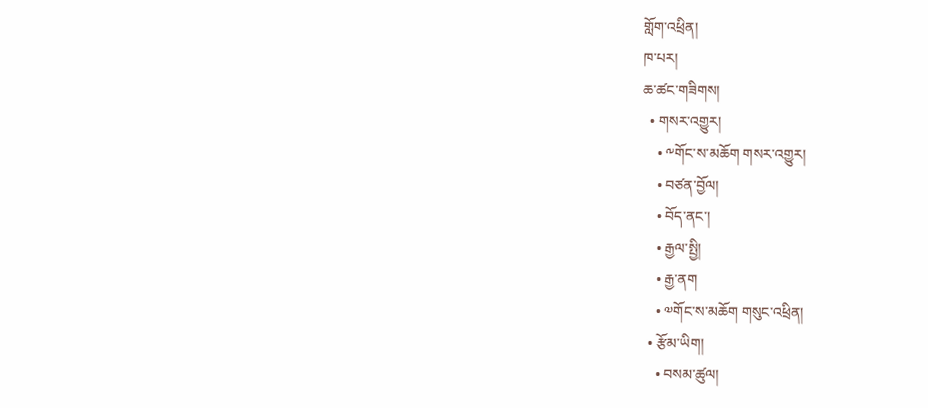གློག་འཕྲིན།
ཁ་པར།
ཆ་ཚང་གཟིགས།
  • གསར་འགྱུར།
    • ༸གོང་ས་མཆོག གསར་འགྱུར།
    • བཙན་བྱོལ།
    • བོད་ནང་།
    • རྒྱལ་སྤྱི།
    • རྒྱ་ནག
    • ༧གོང་ས་མཆོག གསུང་འཕྲིན།
  • རྩོམ་ཡིག།
    • བསམ་ཚུལ།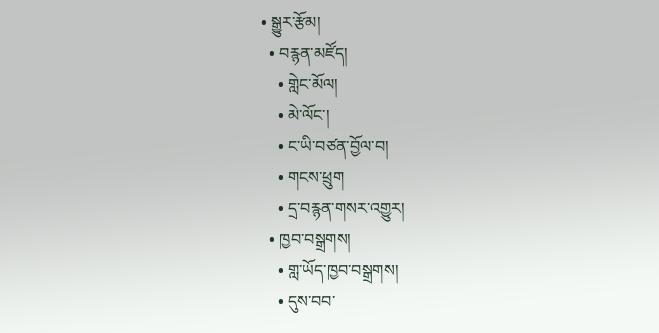• སྒྱུར་རྩོམ།
  • བརྙན་མཛོད།
    • གླེང་མོལ།
    • མེ་ལོང་།
    • ང་ཡི་བཙན་བྱོལ་བ།
    • གངས་ཕྲུག
    • དྲ་བརྙན་གསར་འགྱུར།
  • ཁྱབ་བསྒྲགས།
    • གླ་ཡོད་ཁྱབ་བསྒྲགས།
    • དུས་བབ་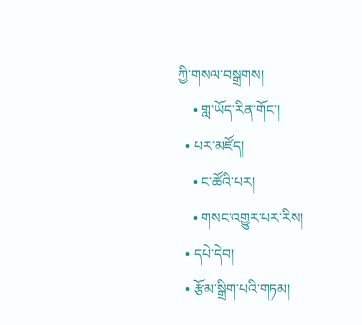ཀྱི་གསལ་བསྒྲགས།
    • གླ་ཡོད་རིན་གོང་།
  • པར་མཛོད།
    • ང་ཚོའི་པར།
    • གསང་འགྱུར་པར་རིས།
  • དཔེ་དེབ།
  • རྩོམ་སྒྲིག་པའི་གཏམ།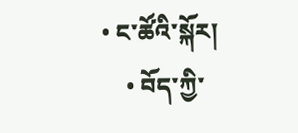• ང་ཚོའི་སྐོར།
    • བོད་ཀྱི་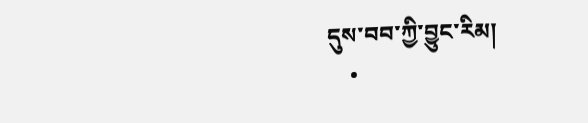དུས་བབ་ཀྱི་བྱུང་རིམ།
    •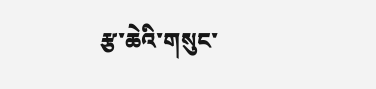རྩ་ཆེའི་གསུང་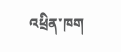འཕྲིན་ཁག